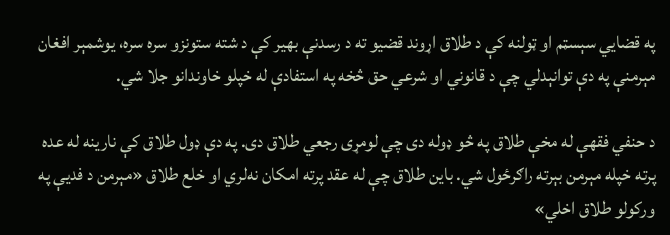په قضايي سېسټم او ټولنه کې د طلاق اړوند قضیو ته د رسدنې بهیر کې د شته ستونزو سره سره، یوشمېر افغان مېرمنې په دې توانېدلي چې د قانوني او شرعي حق څخه په استفادې له خپلو خاوندانو جلا شي.

د حنفي فقهې له مخې طلاق په څو ډوله دی چې لومړی رجعي طلاق دی. په دې ډول طلاق کې نارینه له عده پرته خپله مېرمن بېرته راګرځول شي. باین طلاق چې له عقد پرته امکان نه‌لري او خلع طلاق «مېرمن د فدیې په ورکولو طلاق اخلي»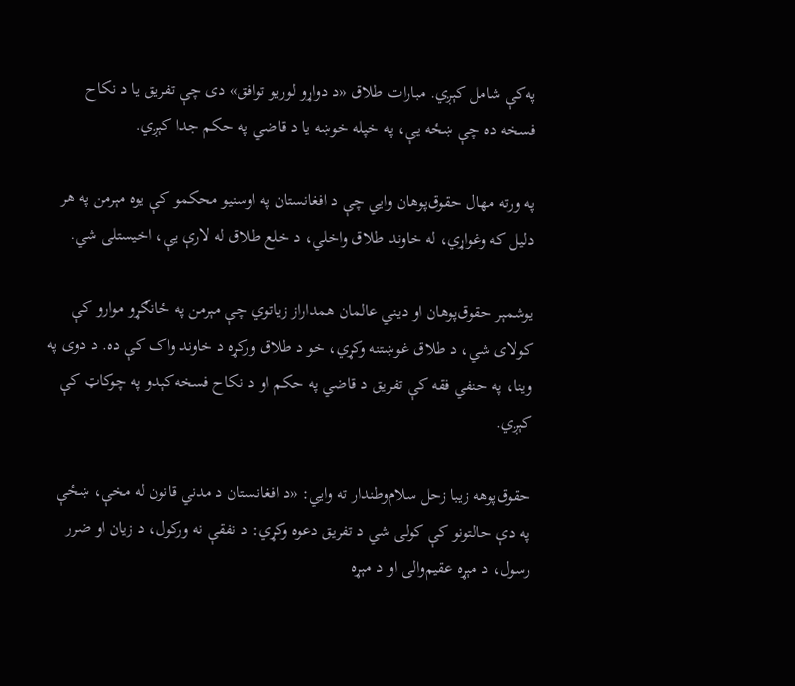په‌کې شامل کېږي. مبارات طلاق «د دواړو لوریو توافق» دی چې تفریق یا د نکاح فسخه ده چې ښځه یې، په خپله خوښه یا د قاضي په حکم جدا کېږي.

په ورته مهال حقوق‌پوهان وايي چې د افغانستان په اوسنیو محکمو کې یوه مېرمن په هر دلیل که وغواړي، له خاوند طلاق واخلي، د خلع طلاق له لارې یې، اخیستلی شي.

یوشمېر حقو‌ق‌پوهان او دیني عالمان همداراز زیاتوي چې مېرمن په ځانګړو موارو کې کولای شي، د طلاق غوښتنه وکړي، خو د طلاق ورکړه د خاوند واک کې ده. د دوی په وینا، په حنفي فقه کې تفریق د قاضي په حکم او د نکاح فسخه‌کېدو په چوکاټ کې کېږي.

حقوق‌پوهه زیبا زحل سلام‌وطندار ته وايي: «د افغانستان د مدني قانون له مخې، ښځې په دې حالتونو کې کولی شي د تفریق دعوه وکړي: د نفقې نه ورکول، د زیان او ضرر رسول، د مېړه عقیم‌والی او د مېړه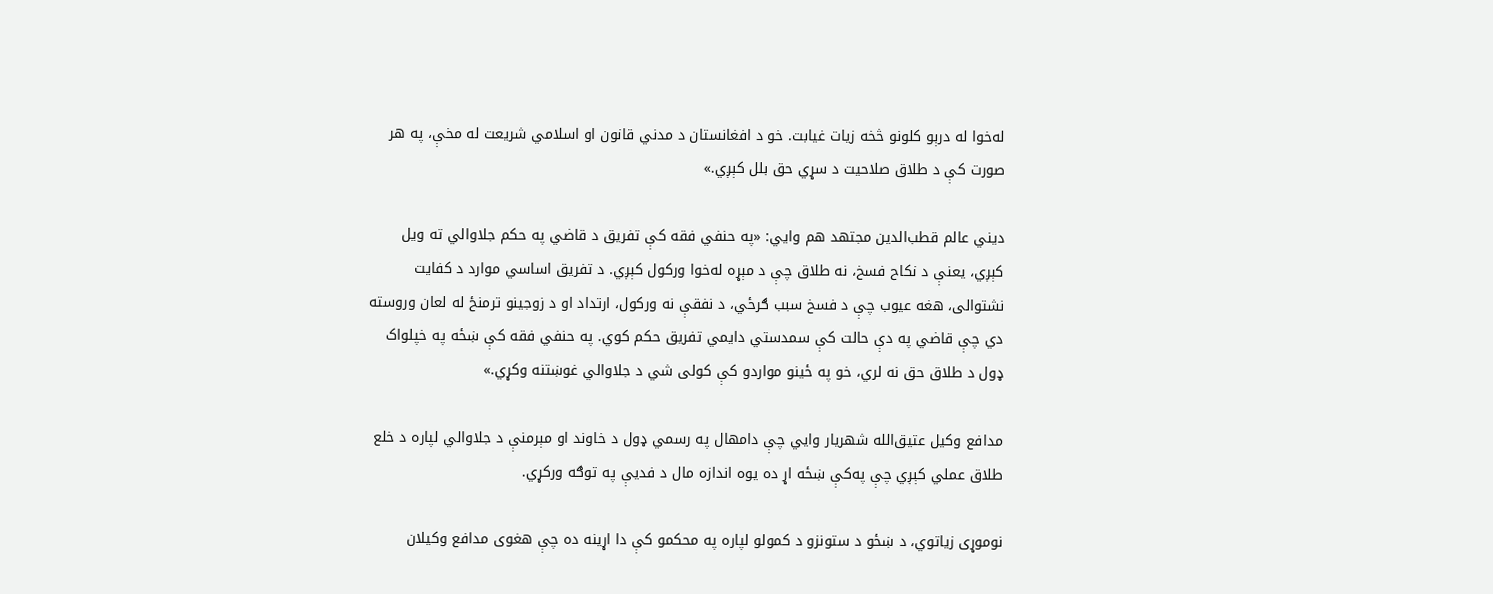له‌خوا له درېو کلونو څخه زیات غیابت. خو د افغانستان د مدني قانون او اسلامي شریعت له مخې، په هر صورت کې د طلاق صلاحیت د سړي حق بلل کېږي.»

دیني عالم قطب‌الدین مجتهد هم وایي: «په حنفي فقه کې تفریق د قاضي په حکم جلاوالي ته ویل کېږي، یعنې د نکاح فسخ، نه طلاق چې د مېړه له‌خوا ورکول کېږي. د تفریق اساسي موارد د کفایت نشتوالی، هغه عیوب چې د فسخ سبب ګرځي، د نفقې نه ورکول، ارتداد او د زوجینو ترمنځ له لعان وروسته دي چې قاضي په دې حالت کې سمدستي دایمي تفریق حکم کوي. په حنفي فقه کې ښځه په خپلواک ډول د طلاق حق نه لري، خو په ځینو مواردو کې کولی شي د جلاوالي غوښتنه وکړي.»

مدافع وکیل عتیق‌الله شهریار وایي چې دامهال په رسمي ډول د خاوند او مېرمنې د جلاوالي لپاره د خلع طلاق عملي کېږي چې په‌کې ښځه اړ ده یوه اندازه مال د فدیې په توګه ورکړي.

نوموړی زیاتوي، د ښځو د ستونزو د کمولو لپاره په محکمو کې دا اړینه ده چې هغوی مدافع وکیلان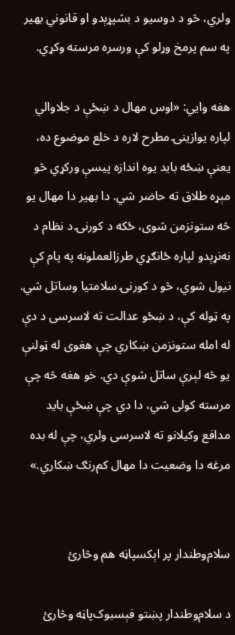ولري، څو د دوسیو د بشپړېدو او قانوني بهیر په سم پرمخ وړلو کې ورسره مرسته وکړي.

هغه وایي: «اوس مهال د ښځې د جلاوالي لپاره یوازینۍ مطرح لاره د خلع موضوع ده، یعنې ښځه باید یوه اندازه پیسې ورکړي څو مېړه طلاق ته حاضر شي. دا بهیر دا مهال یو څه ستونزمن شوی، ځکه د کورنۍ د نظام د نه‌نړېدو لپاره ځانګړي طرزالعملونه په پام کې نیول شوي، څو د کورنۍ سلامتيا وساتل شي. په ټوله کې، د ښځو عدالت ته لاسرسی د دې له امله ستونزمن ښکاري چې هغوی له ټولنې یو څه لېرې ساتل شوې دي. خو هغه څه چې مرسته کولی شي، دا دي چې ښځې باید مدافع وکیلانو ته لاسرسی ولري، چې له بده مرغه دا وضعیت دا مهال کم‌رنګ ښکاري.»


سلام‌وطندار پر اېکسپاڼه هم وڅارئ

د سلام‌وطندار پښتو فېسبوک‌پاڼه وڅارئ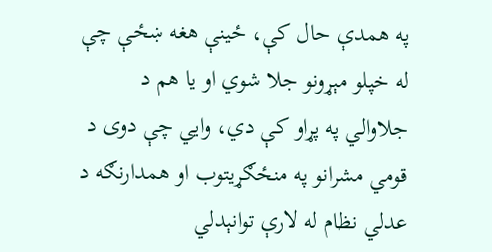په همدې حال کې، ځینې هغه ښځې چې له خپلو مېړونو جلا شوي او یا هم د جلاوالي په پړاو کې دي، وایي چې دوی د قومي مشرانو په منځګړیتوب او همدارنګه د عدلي نظام له لارې توانېدلي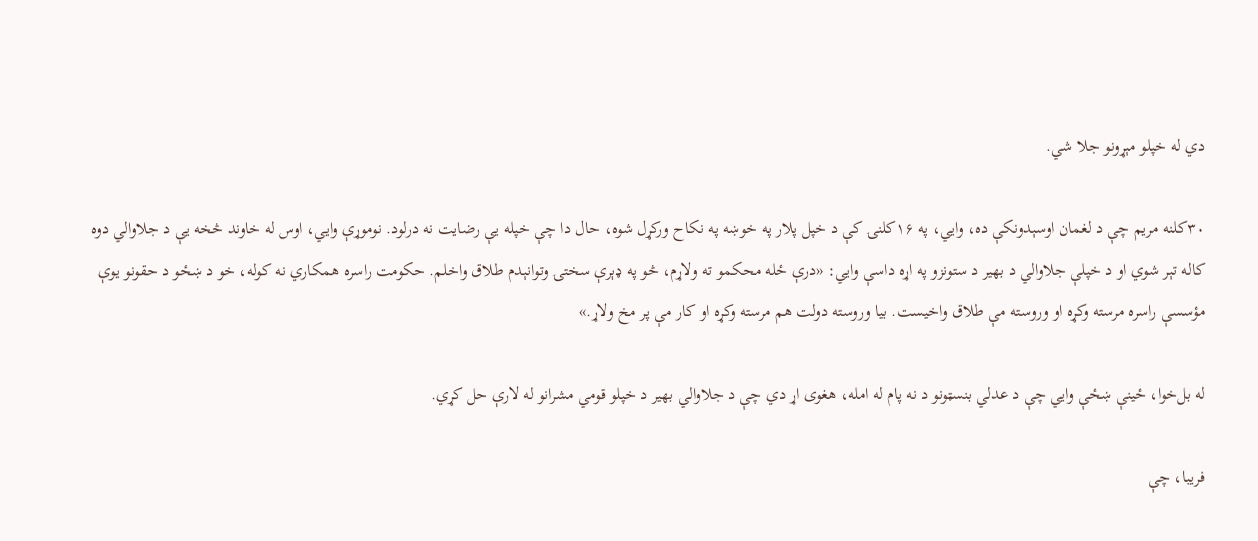دي له خپلو مېړونو جلا شي.

۳۰کلنه مریم چې د لغمان اوسېدونکې ده، وایي، په ۱۶کلنۍ کې د خپل پلار په خوښه په نکاح ورکړل شوه، حال دا چې خپله یې رضایت نه درلود. نوموړې وایي، اوس له خاوند څخه یې د جلاوالي دوه کاله تېر شوي او د خپلې جلاوالي د بهیر د ستونزو په اړه داسې وایي: «درې ځله محکمو ته ولاړم، څو په ډېرې سختۍ وتوانېدم طلاق واخلم. حکومت راسره همکاري نه کوله، خو د ښځو د حقونو یوې مؤسسې راسره مرسته وکړه او وروسته مې طلاق واخیست. بیا وروسته دولت هم مرسته وکړه او کار مې پر مخ ولاړ.»

له بل‌خوا، ځینې ښځې وایي چې د عدلي بنسټونو د نه پام له امله، هغوی اړ دي چې د جلاوالي بهیر د خپلو قومي مشرانو له لارې حل کړي.

فریبا، چې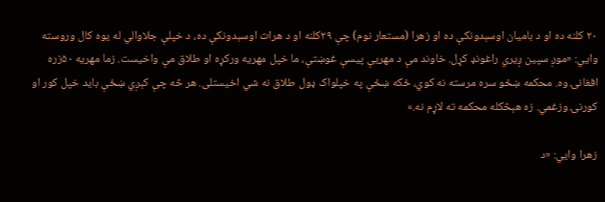۲۰ کلنه ده او د بامیان اوسېدونکې ده او زهرا (مستعار نوم) چې ۲۹کلنه او د هرات اوسېدونکې ده، د خپلې جلاوالي له یوه کال وروسته وایي: «موږ سپین‌ ږیري راغونډ کړل. خاوند مې د مهریې پیسې غوښتې، ما خپل مهریه ورکړه او طلاق مې واخیست. زما مهریه ۵۰زره افغانۍ وه. محکمه ښځو سره مرسته نه کوي، ځکه ښځې په خپلواک ډول طلاق نه شي اخیستلی. هر څه چې کېږي ښځې باید خپل کور او کورنۍ وزغمي. زه هېڅکله محکمه ته لاړم نه.»

زهرا وایي: «د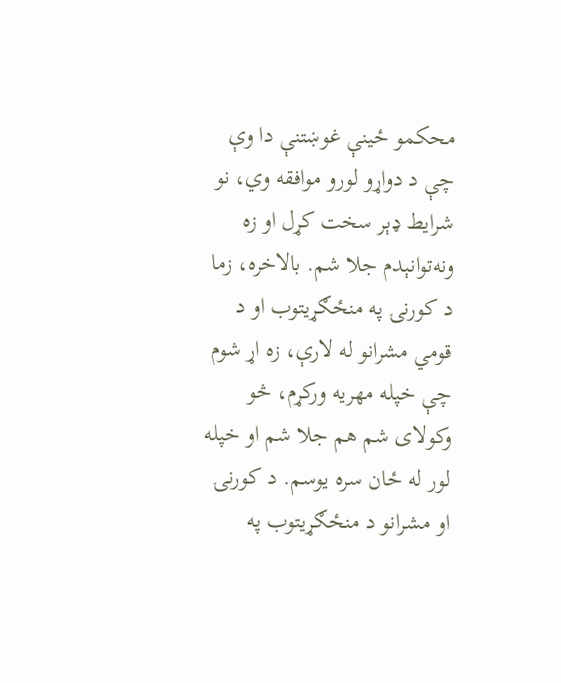محکمو ځینې غوښتنې دا وې چې د دواړو لورو موافقه وي، نو شرایط ډېر سخت کړل او زه ونه‌توانېدم جلا شم. بالاخره، زما د کورنۍ په منځګړیتوب او د قومي مشرانو له لارې، زه اړ شوم چې خپله مهریه ورکړم، څو وکولای شم هم جلا شم او خپله لور له ځان سره یوسم. د کورنۍ او مشرانو د منځګړیتوب په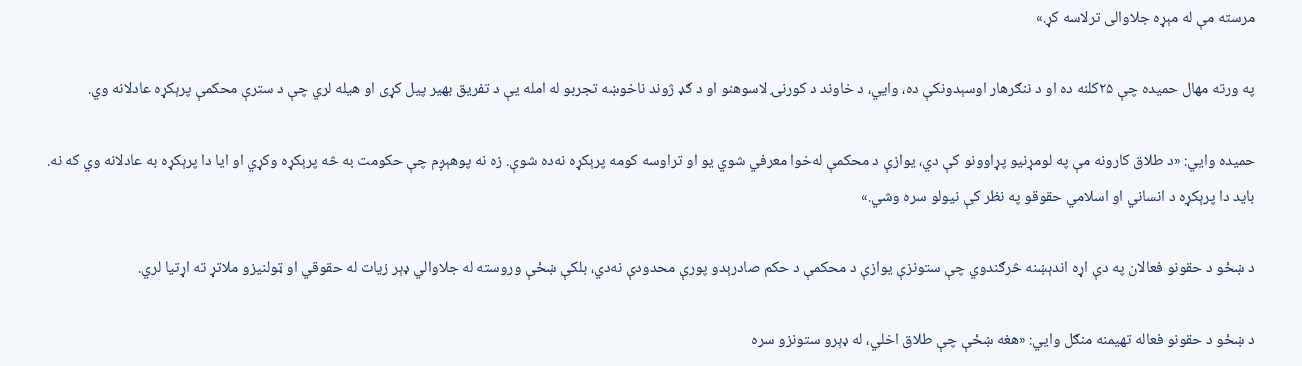مرسته مې له مېړه جلاوالی ترلاسه کړ.»

په ورته مهال حمیده چې ۲۵کلنه ده او د ننګرهار اوسېدونکې ده، وایي، د خاوند د کورنۍ لاسوهنو او د ګډ ژوند ناخوښه تجربو له امله یې د تفریق بهیر پیل کړی او هیله لري چې د سترې محکمې پرېکړه عادلانه وي.

حمیده وایي: «د طلاق کارونه مې په لومړنیو پړاوونو کې دي، یوازې د محکمې له‌خوا معرفي شوي یو او تراوسه کومه پرېکړه نه‌ده شوې. زه نه پوهېږم چې حکومت به څه پرېکړه وکړي او ایا دا پرېکړه به عادلانه وي که نه. باید دا پرېکړه د انساني او اسلامي حقوقو په نظر کې نیولو سره وشي.»

د ښځو د حقونو فعالان په دې اړه اندېښنه څرګندوي چې ستونزې یوازې د محکمې د حکم صادرېدو پورې محدودې نه‌دي، بلکې ښځې وروسته له جلاوالي ډېر زیات له حقوقي او ټولنیزو ملاتړ ته اړتیا لري.

د ښځو د حقونو فعاله تهیمنه منګل وایي: «هغه ښځې چې طلاق اخلي، له ډېرو ستونزو سره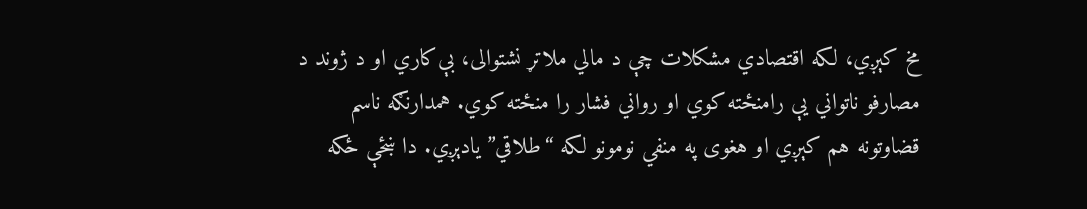مخ کېږي، لکه اقتصادي مشکلات چې د مالي ملاتړ نشتوالی، بې‌کاري او د ژوند د مصارفو ناتواني یې رامنځته کوي او رواني فشار را منځته کوي. همدارنګه ناسم قضاوتونه هم کېږي او هغوی په منفي نومونو لکه “طلاقي” یادېږي. دا ښځې ځکه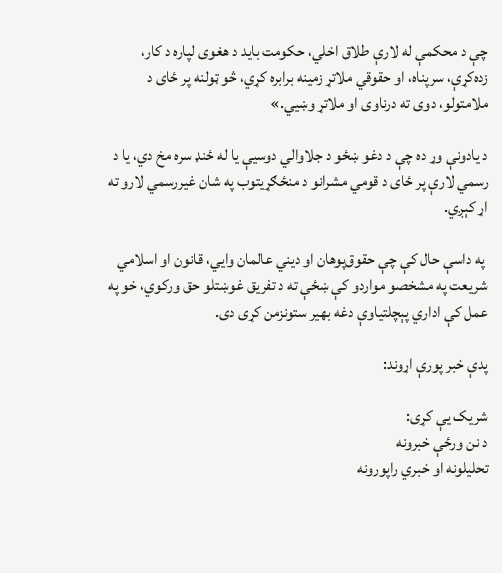چې د محکمې له لارې طلاق اخلي، حکومت باید د هغوی لپاره د کار، زده‌کړې، سرپناه، او حقوقي ملاتړ زمینه برابره کړي، څو ټولنه پر ځای د ملامتولو، دوی ته درناوی او ملاتړ وښيي.»

د یادونې وړ ده چې د دغو ښځو د جلاوالي دوسيې یا له ځنډ سره مخ دي، یا د رسمي لارې پر ځای د قومي مشرانو د منځګړیتوب په شان غیررسمي لارو ته اړ کېږي.

 په داسې حال کې چې حقوق‌پوهان او دیني عالمان وایي، قانون او اسلامي شریعت په مشخصو مواردو کې ښځې ته د تفریق غوښتلو حق ورکوي، خو په عمل کې اداري پېچلتیاوې دغه بهیر ستونزمن کړی دی.

پدې خبر پورې اړوند:

شریک یې کړی:
د نن ورځې خبرونه
تحلیلونه او خبري راپورونه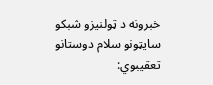خبرونه د ټولنیزو شبکو سایټونو سلام دوستانو تعقیبوي: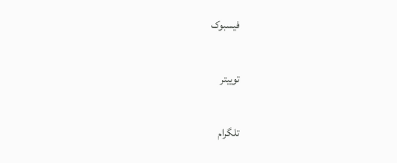فیسبوک

توییتر

تلگرام